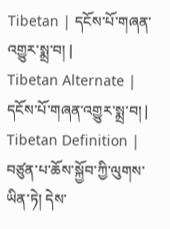Tibetan | དངོས་པོ་གཞན་འགྱུར་སྨྲ་བ། |
Tibetan Alternate | དངོས་པོ་གཞན་འགྱུར་སྨྲ་བ། |
Tibetan Definition | བཙུན་པ་ཆོས་སྐྱོབ་ཀྱི་ལུགས་ཡིན་ཏེ། དེས་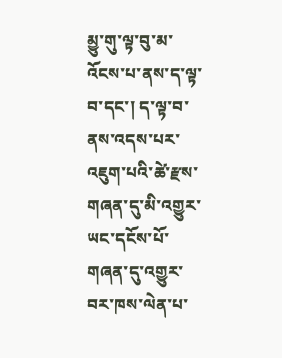མྱུ་གུ་ལྟ་བུ་མ་འོངས་པ་ནས་ད་ལྟ་བ་དང་། ད་ལྟ་བ་ནས་འདས་པར་འཇུག་པའི་ཚེ་རྫས་གཞན་དུ་མི་འགྱུར་ཡང་དངོས་པོ་གཞན་དུ་འགྱུར་བར་ཁས་ལེན་པ་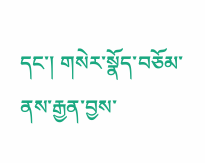དང་། གསེར་སྣོད་བཅོམ་ནས་རྒྱན་བྱས་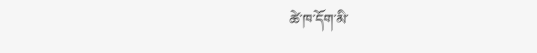ཚེ་ཁ་དོག་མི་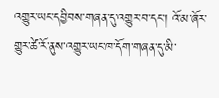འགྱུར་ཡང་དབྱིབས་གཞན་དུ་འགྱུར་བ་དང་། འོ་མ་ཞོར་གྱུར་ཚེ་རོ་ནུས་འགྱུར་ཡང་ཁ་དོག་གཞན་དུ་མི་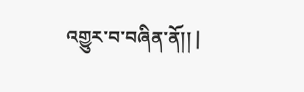འགྱུར་བ་བཞིན་ནོ།། |